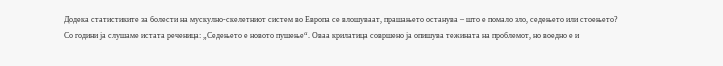Додека статистиките за болести на мускулно-скелетниот систем во Европа се влошуваат, прашањето останува – што е помало зло, седењето или стоењето?
Со години ја слушаме истата реченица: „Седењето е новото пушење“. Оваа крилатица совршено ја опишува тежината на проблемот, но воедно е и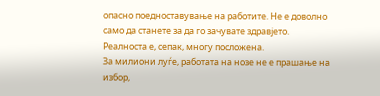опасно поедноставување на работите. Не е доволно само да станете за да го зачувате здравјето. Реалноста е, сепак, многу посложена.
За милиони луѓе, работата на нозе не е прашање на избор,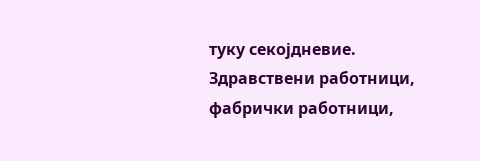туку секојдневие. Здравствени работници, фабрички работници,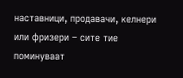наставници, продавачи, келнери или фризери – сите тие поминуваат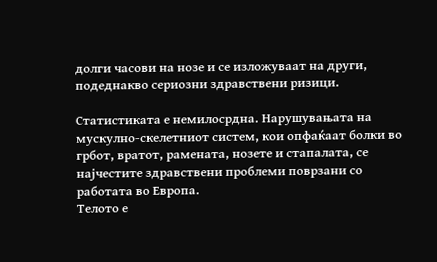долги часови на нозе и се изложуваат на други, подеднакво сериозни здравствени ризици.

Статистиката е немилосрдна. Нарушувањата на мускулно-скелетниот систем, кои опфаќаат болки во грбот, вратот, рамената, нозете и стапалата, се најчестите здравствени проблеми поврзани со работата во Европа.
Телото е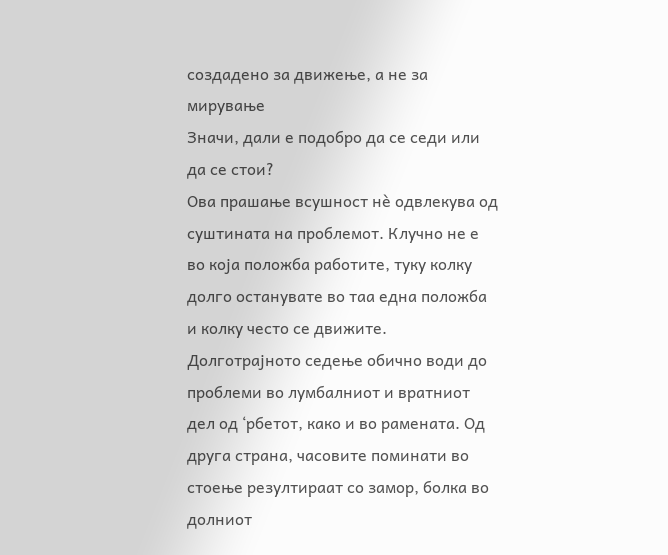создадено за движење, а не за мирување
Значи, дали е подобро да се седи или да се стои?
Ова прашање всушност нè одвлекува од суштината на проблемот. Клучно не е во која положба работите, туку колку долго останувате во таа една положба и колку често се движите.
Долготрајното седење обично води до проблеми во лумбалниот и вратниот дел од ‘рбетот, како и во рамената. Од друга страна, часовите поминати во стоење резултираат со замор, болка во долниот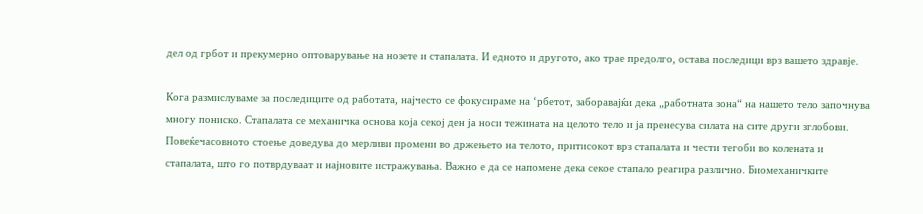дел од грбот и прекумерно оптоварување на нозете и стапалата. И едното и другото, ако трае предолго, остава последици врз вашето здравје.

Кога размислуваме за последиците од работата, најчесто се фокусираме на ‘рбетот, заборавајќи дека „работната зона“ на нашето тело започнува многу пониско. Стапалата се механичка основа која секој ден ја носи тежината на целото тело и ја пренесува силата на сите други зглобови.
Повеќечасовното стоење доведува до мерливи промени во држењето на телото, притисокот врз стапалата и чести тегоби во колената и стапалата, што го потврдуваат и најновите истражувања. Важно е да се напомене дека секое стапало реагира различно. Биомеханичките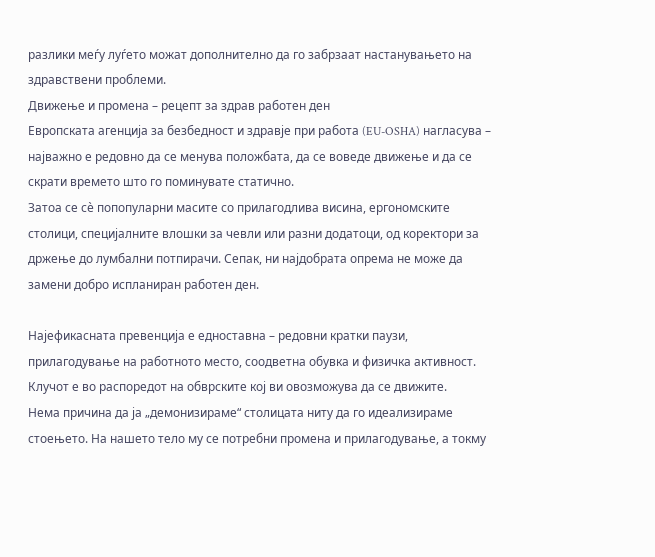разлики меѓу луѓето можат дополнително да го забрзаат настанувањето на здравствени проблеми.
Движење и промена – рецепт за здрав работен ден
Европската агенција за безбедност и здравје при работа (EU-OSHA) нагласува – најважно е редовно да се менува положбата, да се воведе движење и да се скрати времето што го поминувате статично.
Затоа се сè попопуларни масите со прилагодлива висина, ергономските столици, специјалните влошки за чевли или разни додатоци, од коректори за држење до лумбални потпирачи. Сепак, ни најдобрата опрема не може да замени добро испланиран работен ден.

Најефикасната превенција е едноставна – редовни кратки паузи, прилагодување на работното место, соодветна обувка и физичка активност. Клучот е во распоредот на обврските кој ви овозможува да се движите.
Нема причина да ја „демонизираме“ столицата ниту да го идеализираме стоењето. На нашето тело му се потребни промена и прилагодување, а токму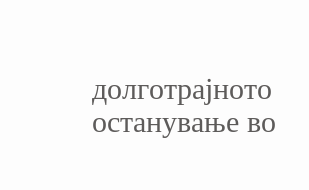долготрајното останување во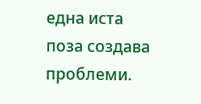една иста поза создава проблеми.